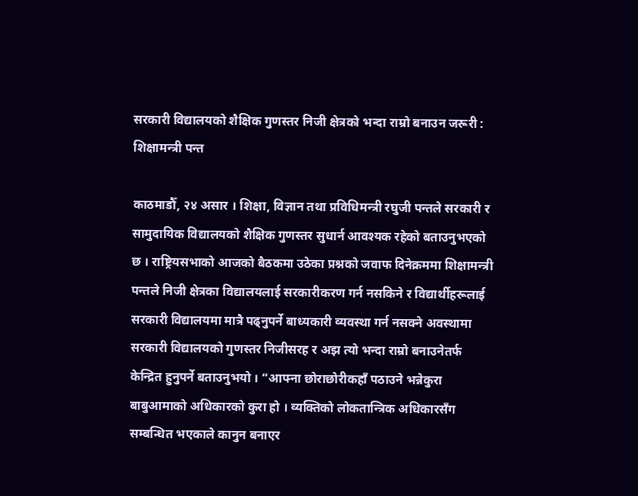सरकारी विद्यालयको शैक्षिक गुणस्तर निजी क्षेत्रको भन्दा राम्रो बनाउन जरूरी : शिक्षामन्त्री पन्त

काठमाडौँ, २४ असार । शिक्षा, विज्ञान तथा प्रविधिमन्त्री रघुजी पन्तले सरकारी र सामुदायिक विद्यालयको शैक्षिक गुणस्तर सुधार्न आवश्यक रहेको बताउनुभएको छ । राष्ट्रियसभाको आजको बैठकमा उठेका प्रश्नको जवाफ दिनेक्रममा शिक्षामन्त्री पन्तले निजी क्षेत्रका विद्यालयलाई सरकारीकरण गर्न नसकिने र विद्यार्थीहरूलाई सरकारी विद्यालयमा मात्रै पढ्नुपर्ने बाध्यकारी व्यवस्था गर्न नसक्ने अवस्थामा सरकारी विद्यालयको गुणस्तर निजीसरह र अझ त्यो भन्दा राम्रो बनाउनेतर्फ केन्द्रित हुनुपर्ने बताउनुभयो । “आफ्ना छोराछोरीकहाँ पठाउने भन्नेकुरा बाबुआमाको अधिकारको कुरा हो । व्यक्तिको लोकतान्त्रिक अधिकारसँग सम्बन्धित भएकाले कानुन बनाएर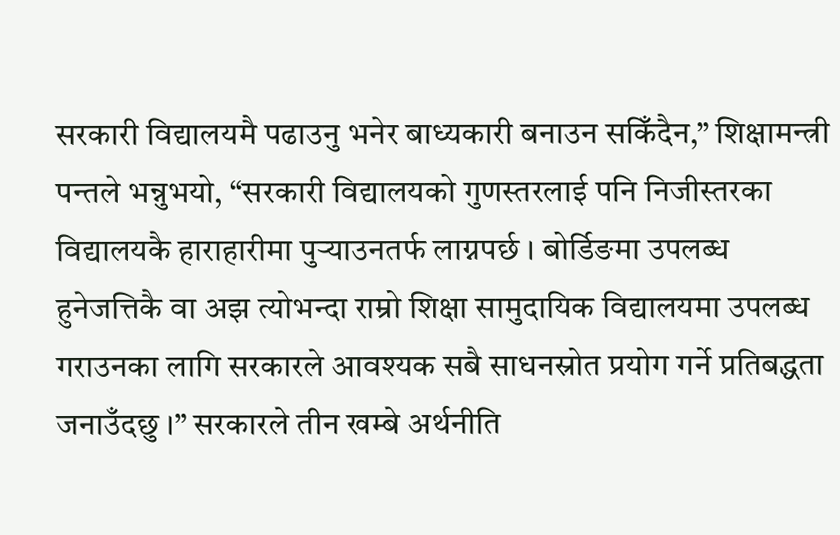सरकारी विद्यालयमै पढाउनु भनेर बाध्यकारी बनाउन सकिँदैन,” शिक्षामन्त्री पन्तले भन्नुभयो, “सरकारी विद्यालयको गुणस्तरलाई पनि निजीस्तरका विद्यालयकै हाराहारीमा पुर्‍याउनतर्फ लाग्नपर्छ । बोर्डिङमा उपलब्ध हुनेजत्तिकै वा अझ त्योभन्दा राम्रो शिक्षा सामुदायिक विद्यालयमा उपलब्ध गराउनका लागि सरकारले आवश्यक सबै साधनस्रोत प्रयोग गर्ने प्रतिबद्धता जनाउँदछु ।” सरकारले तीन खम्बे अर्थनीति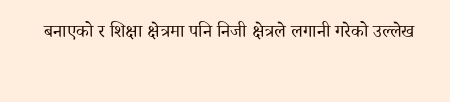बनाएको र शिक्षा क्षेत्रमा पनि निजी क्षेत्रले लगानी गरेको उल्लेख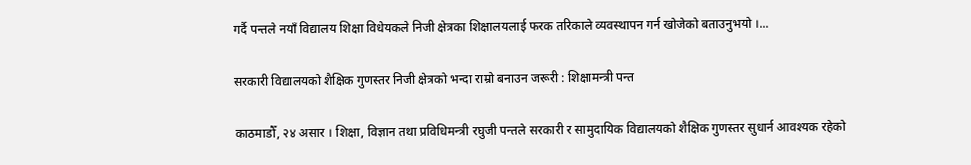गर्दै पन्तले नयाँ विद्यालय शिक्षा विधेयकले निजी क्षेत्रका शिक्षालयलाई फरक तरिकाले व्यवस्थापन गर्न खोजेको बताउनुभयो ।...

सरकारी विद्यालयको शैक्षिक गुणस्तर निजी क्षेत्रको भन्दा राम्रो बनाउन जरूरी : शिक्षामन्त्री पन्त

काठमाडौँ, २४ असार । शिक्षा, विज्ञान तथा प्रविधिमन्त्री रघुजी पन्तले सरकारी र सामुदायिक विद्यालयको शैक्षिक गुणस्तर सुधार्न आवश्यक रहेको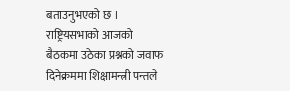बताउनुभएको छ । राष्ट्रियसभाको आजको बैठकमा उठेका प्रश्नको जवाफ दिनेक्रममा शिक्षामन्त्री पन्तले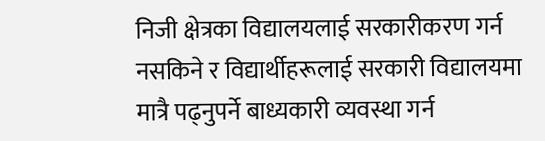निजी क्षेत्रका विद्यालयलाई सरकारीकरण गर्न नसकिने र विद्यार्थीहरूलाई सरकारी विद्यालयमा मात्रै पढ्नुपर्ने बाध्यकारी व्यवस्था गर्न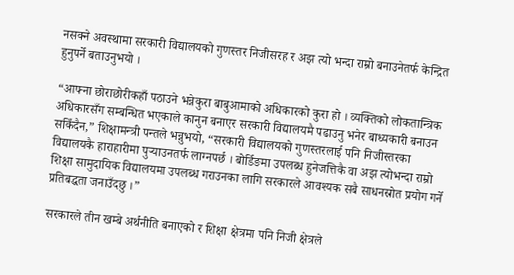नसक्ने अवस्थामा सरकारी विद्यालयको गुणस्तर निजीसरह र अझ त्यो भन्दा राम्रो बनाउनेतर्फ केन्द्रित हुनुपर्ने बताउनुभयो ।

“आफ्ना छोराछोरीकहाँ पठाउने भन्नेकुरा बाबुआमाको अधिकारको कुरा हो । व्यक्तिको लोकतान्त्रिक अधिकारसँग सम्बन्धित भएकाले कानुन बनाएर सरकारी विद्यालयमै पढाउनु भनेर बाध्यकारी बनाउन सकिँदैन,” शिक्षामन्त्री पन्तले भन्नुभयो, “सरकारी विद्यालयको गुणस्तरलाई पनि निजीस्तरका विद्यालयकै हाराहारीमा पुर्‍याउनतर्फ लाग्नपर्छ । बोर्डिङमा उपलब्ध हुनेजत्तिकै वा अझ त्योभन्दा राम्रो शिक्षा सामुदायिक विद्यालयमा उपलब्ध गराउनका लागि सरकारले आवश्यक सबै साधनस्रोत प्रयोग गर्ने प्रतिबद्धता जनाउँदछु ।”

सरकारले तीन खम्बे अर्थनीति बनाएको र शिक्षा क्षेत्रमा पनि निजी क्षेत्रले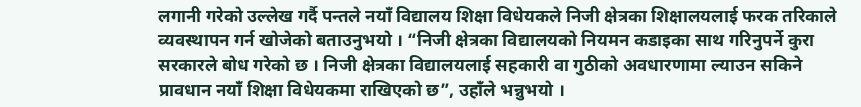लगानी गरेको उल्लेख गर्दै पन्तले नयाँ विद्यालय शिक्षा विधेयकले निजी क्षेत्रका शिक्षालयलाई फरक तरिकाले व्यवस्थापन गर्न खोजेको बताउनुभयो । “निजी क्षेत्रका विद्यालयको नियमन कडाइका साथ गरिनुपर्ने कुरा सरकारले बोध गरेको छ । निजी क्षेत्रका विद्यालयलाई सहकारी वा गुठीको अवधारणामा ल्याउन सकिने प्रावधान नयाँ शिक्षा विधेयकमा राखिएको छ”, उहाँले भन्नुभयो ।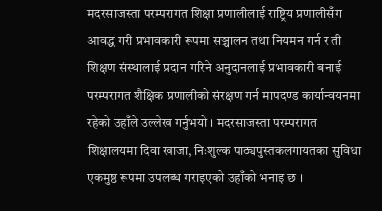मदरसाजस्ता परम्परागत शिक्षा प्रणालीलाई राष्ट्रिय प्रणालीसँग आवद्ध गरी प्रभावकारी रूपमा सञ्चालन तथा नियमन गर्न र ती शिक्षण संस्थालाई प्रदान गरिने अनुदानलाई प्रभावकारी बनाई परम्परागत शैक्षिक प्रणालीको संरक्षण गर्न मापदण्ड कार्यान्वयनमा रहेको उहाँले उल्लेख गर्नुभयो । मदरसाजस्ता परम्परागत शिक्षालयमा दिवा खाजा, निःशुल्क पाठ्यपुस्तकलगायतका सुविधा एकमुष्ठ रूपमा उपलब्ध गराइएको उहाँको भनाइ छ ।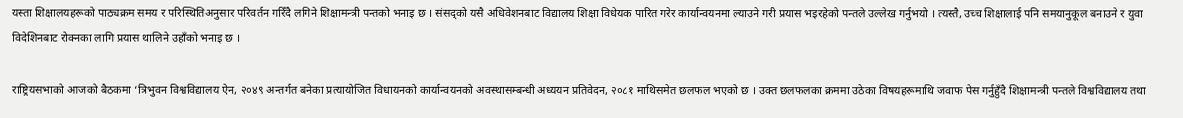यस्ता शिक्षालयहरूको पाठ्यक्रम समय र परिस्थितिअनुसार परिवर्तन गरिँदै लगिने शिक्षामन्त्री पन्तको भनाइ छ । संसद्को यसै अधिवेशनबाट विद्यालय शिक्षा विधेयक पारित गरेर कार्यान्वयनमा ल्याउने गरी प्रयास भइरहेको पन्तले उल्लेख गर्नुभयो । त्यस्तै, उच्च शिक्षालाई पनि समयानुकूल बनाउने र युवा विदेशिनबाट रोक्नका लागि प्रयास थालिने उहाँको भनाइ छ ।

राष्ट्रियसभाको आजको बैठकमा ‘त्रिभुवन विश्वविद्यालय ऐन, २०४९ अन्तर्गत बनेका प्रत्यायोजित विधायनको कार्यान्वयनको अवस्थासम्बन्धी अध्ययन प्रतिवेदन, २०८१ माथिसमेत छलफल भएको छ । उक्त छलफलका क्रममा उठेका विषयहरूमाथि जवाफ पेस गर्नुहुँदै शिक्षामन्त्री पन्तले विश्वविद्यालय तथा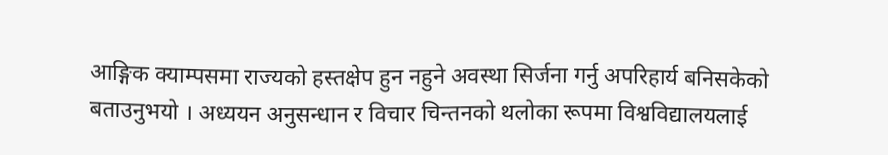आङ्गिक क्याम्पसमा राज्यको हस्तक्षेप हुन नहुने अवस्था सिर्जना गर्नु अपरिहार्य बनिसकेको बताउनुभयो । अध्ययन अनुसन्धान र विचार चिन्तनको थलोका रूपमा विश्वविद्यालयलाई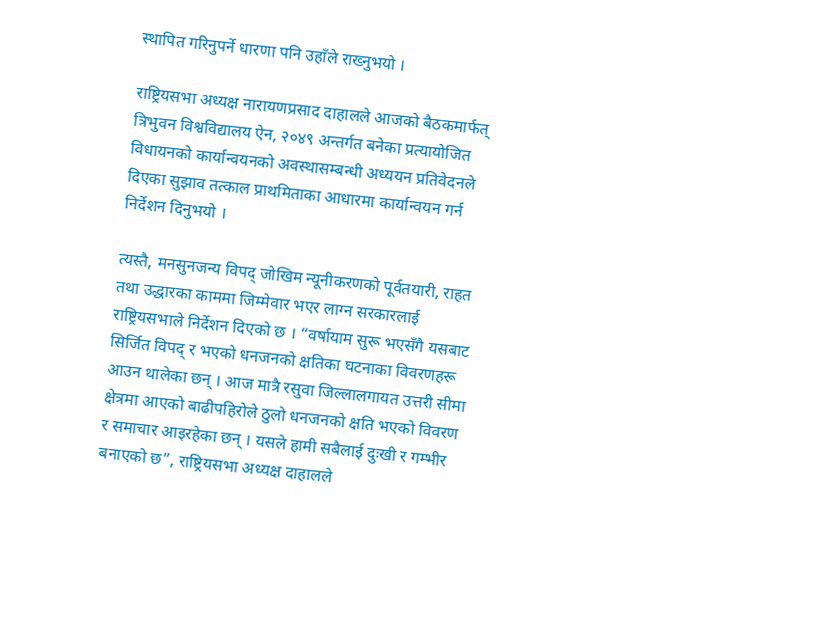स्थापित गरिनुपर्ने धारणा पनि उहाँले राख्नुभयो ।

राष्ट्रियसभा अध्यक्ष नारायणप्रसाद दाहालले आजको बैठकमार्फत् त्रिभुवन विश्वविद्यालय ऐन, २०४९ अन्तर्गत बनेका प्रत्यायोजित विधायनको कार्यान्वयनको अवस्थासम्बन्धी अध्ययन प्रतिवेदनले दिएका सुझाव तत्काल प्राथमिताका आधारमा कार्यान्वयन गर्न निर्देशन दिनुभयो ।

त्यस्तै, मनसुनजन्य विपद् जोखिम न्यूनीकरणको पूर्वतयारी, राहत तथा उद्धारका काममा जिम्मेवार भएर लाग्न सरकारलाई राष्ट्रियसभाले निर्देशन दिएको छ । “वर्षायाम सुरू भएसँगै यसबाट सिर्जित विपद् र भएको धनजनको क्षतिका घटनाका विवरणहरू आउन थालेका छन् । आज मात्रै रसुवा जिल्लालगायत उत्तरी सीमा क्षेत्रमा आएको बाढीपहिरोले ठुलो धनजनको क्षति भएको विवरण र समाचार आइरहेका छन् । यसले हामी सबैलाई दुःखी र गम्भीर बनाएको छ”, राष्ट्रियसभा अध्यक्ष दाहालले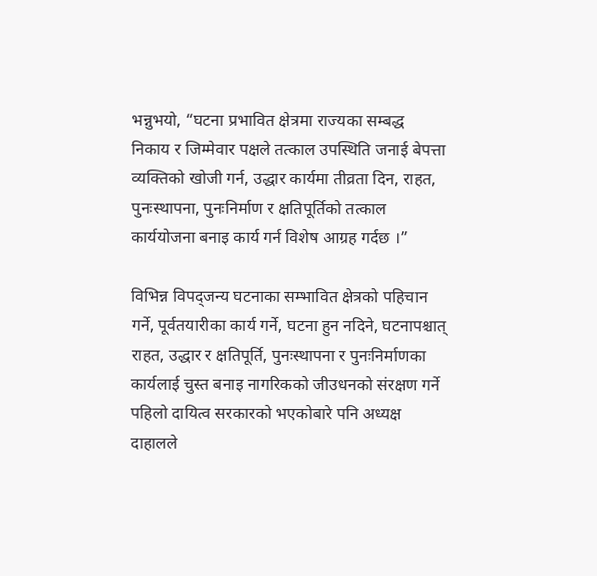भन्नुभयो, “घटना प्रभावित क्षेत्रमा राज्यका सम्बद्ध निकाय र जिम्मेवार पक्षले तत्काल उपस्थिति जनाई बेपत्ता व्यक्तिको खोजी गर्न, उद्धार कार्यमा तीव्रता दिन, राहत, पुनःस्थापना, पुनःनिर्माण र क्षतिपूर्तिको तत्काल कार्ययोजना बनाइ कार्य गर्न विशेष आग्रह गर्दछ ।”

विभिन्न विपद्जन्य घटनाका सम्भावित क्षेत्रको पहिचान गर्ने, पूर्वतयारीका कार्य गर्ने, घटना हुन नदिने, घटनापश्चात् राहत, उद्धार र क्षतिपूर्ति, पुनःस्थापना र पुनःनिर्माणका कार्यलाई चुस्त बनाइ नागरिकको जीउधनको संरक्षण गर्ने पहिलो दायित्व सरकारको भएकोबारे पनि अध्यक्ष दाहालले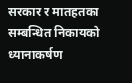सरकार र मातहतका सम्बन्धित निकायको ध्यानाकर्षण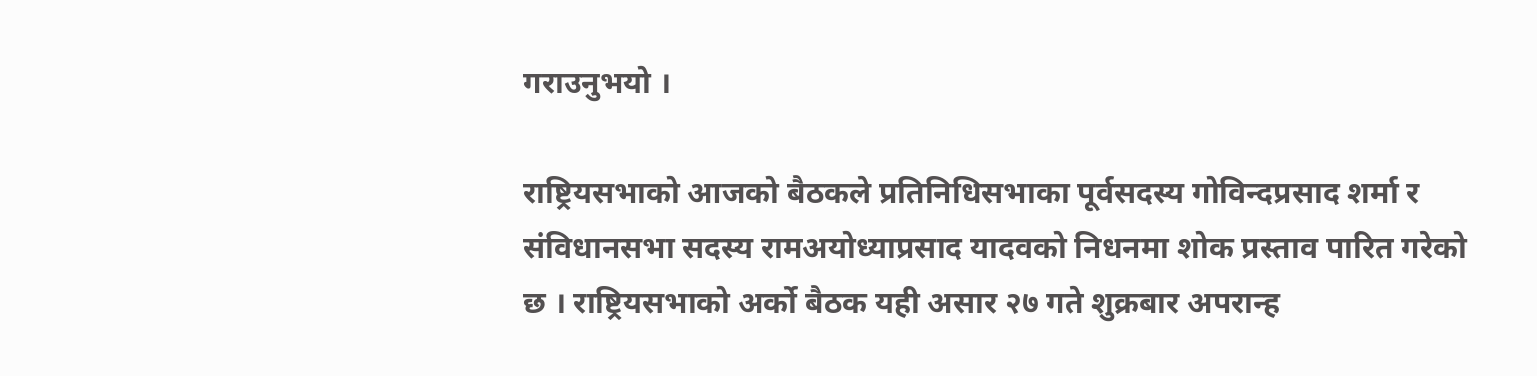गराउनुभयो ।

राष्ट्रियसभाको आजको बैठकले प्रतिनिधिसभाका पूर्वसदस्य गोविन्दप्रसाद शर्मा र संविधानसभा सदस्य रामअयोध्याप्रसाद यादवको निधनमा शोक प्रस्ताव पारित गरेको छ । राष्ट्रियसभाको अर्को बैठक यही असार २७ गते शुक्रबार अपरान्ह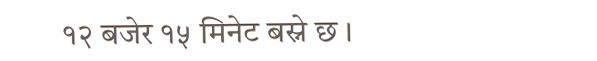१२ बजेर १५ मिनेट बस्ने छ ।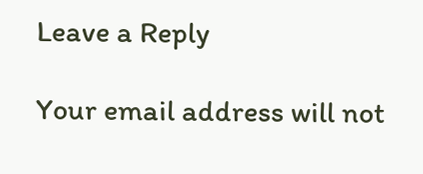Leave a Reply

Your email address will not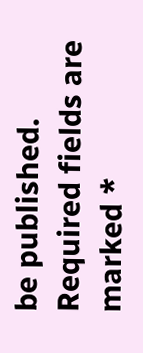be published. Required fields are marked *